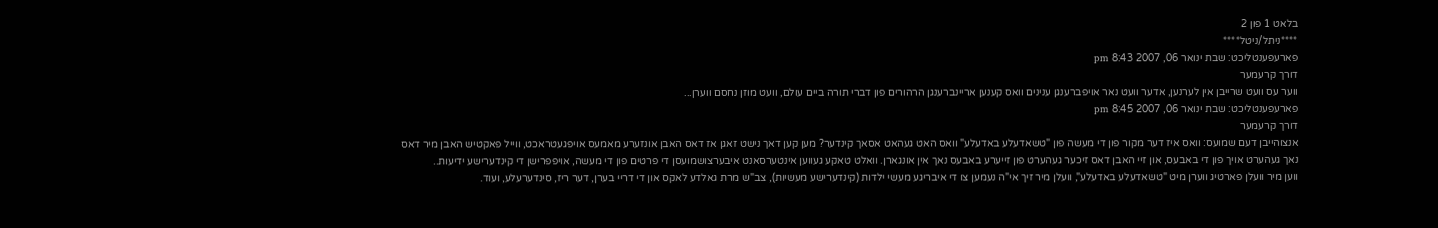בלאט 1 פון 2
****ניתל/ניטל****
פארעפענטליכט: שבת ינואר 06, 2007 8:43 pm
דורך קרעמער
ווער עס וועט שרייבן אין לערנען, אדער וועט נאר אויפברענגן ענינים וואס קענען אריינברענגן הרהורים פון דברי תורה ביים עולם, וועט מוזן נחסם ווערן...
פארעפענטליכט: שבת ינואר 06, 2007 8:45 pm
דורך קרעמער
אנצוהייבן דעם שמועס: וואס איז דער מקור פון די מעשה פון "טשאדעלע באדעלע" וואס האט געהאט אסאך קינדער? מען קען דאך נישט זאגן אז דאס האבן אונזערע מאמעס אויפגעטראכט, ווייל פאקטיש האבן מיר דאס נאך געהערט אויך פון די באבעס, און זיי האבן דאס זיכער געהערט פון זייערע באבעס נאך אין אונגארן. וואלט טאקע געווען אינטערסאנט איבערצושמועסן די פרטים פון די מעשה, אויפפרישן די קינדערישע ידיעות..
ווען מיר וועלן פארטיג ווערן מיט "טשאדעלע באדעלע", וועלן מיר זיך אי"ה נעמען צו די איבריגע מעשי ילדות (קינדערישע מעשיות), צב"ש מרת גאלדע לאקס און די דריי בערן, דער ריז, סינדערעלע, ועוד.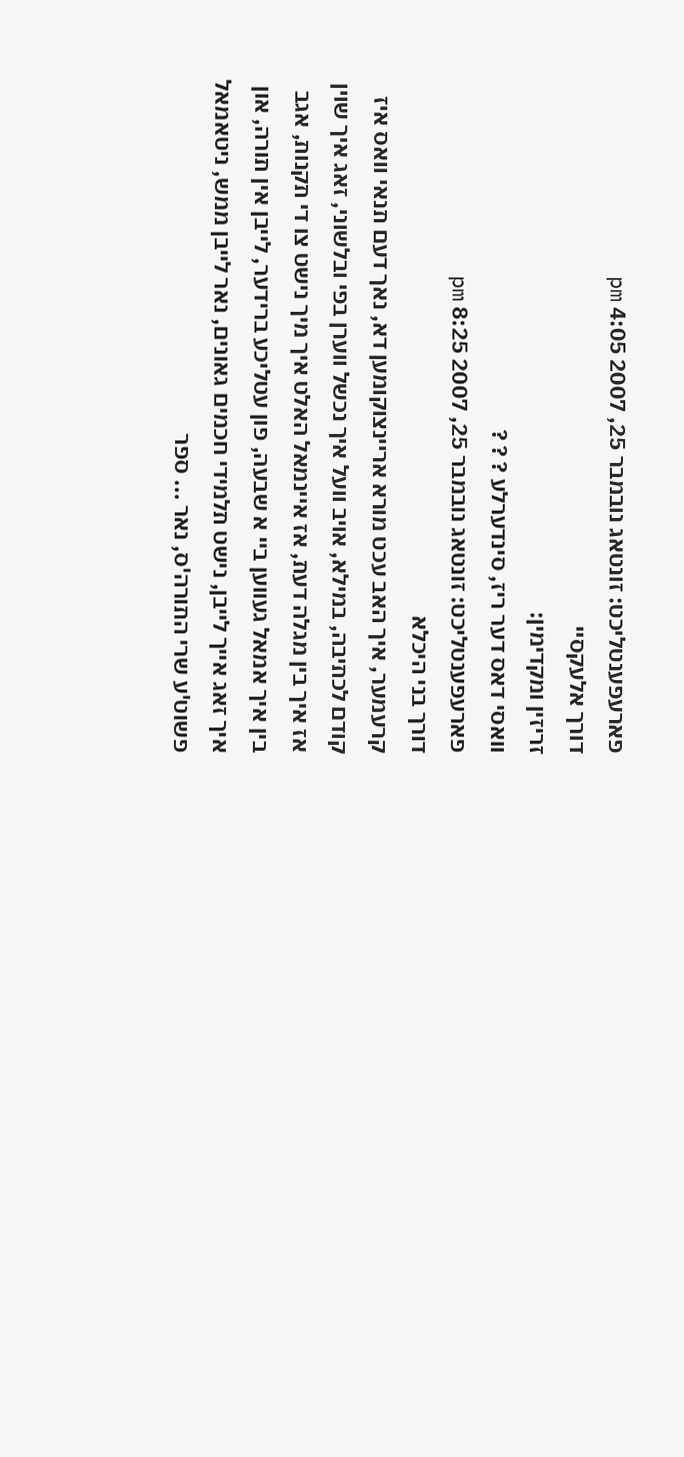פארעפענטליכט: זונטאג נובמבר 25, 2007 4:05 pm
דורך אלעקסיי
זריזין ומקדימין:
וואסי דאס דער ריז, סינדערלע ? ? ?
פארעפענטליכט: זונטאג נובמבר 25, 2007 8:25 pm
דורך בני היכלא
קרעמער, איך האב עכט מורא אריינצוקומען דא, נאך דעם תנאי וואס איז קודם לכתיבה, במילא, אויב וועל איך נכשל ווערן בפי ובלשוני, זאג איך שוין אז איך בין מגלה דעת, אז איינמאל האלט איך מיך נישט צו די תקנות, אגב בין איך אמאל געווען ביי א שבעה, פון עטליכע ברידער, לייבן אין תורה, און איך זאג אייך לייבן, נישט תלמידי חכמים גאונים, נאר לייבן ממש, ניטאמאל פשוט'ע שרי התורה'ס, נאר ... ספר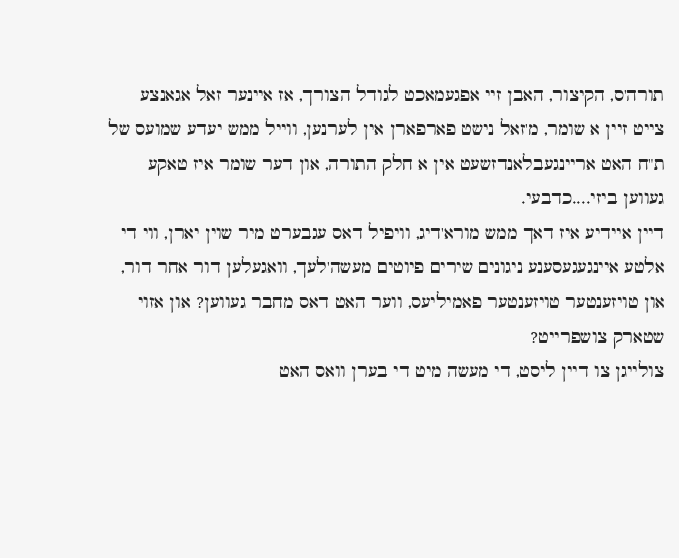תורה'ס, הקיצור, האבן זיי אפגעמאכט לגודל הצורך, אז איינער זאל אגאנצע צייט זיין א שומר, מ'זאל נישט פארפארן אין לערנען, ווייל ממש יעדע שמועס של ת"ח האט אריינגעבלאנדזשעט אין א חלק התורה, און דער שומר איז טאקע געווען ביזי....כדבעי.
דיין איידיע איז דאך ממש מורא'דיג, וויפיל דאס עגבערט מיר שוין יארן, ווי די אלטע איינגעגעסענע ניגונים שירים פיוטים מעשה'לעך, וואגעלען דור אחר דור, און טויזענטער טויזענטער פאמיליעס, ווער האט דאס מחבר געווען? און אזוי שטארק צושפרייט?
צולייגן צו דיין ליסט, די מעשה מיט די בערן וואס האט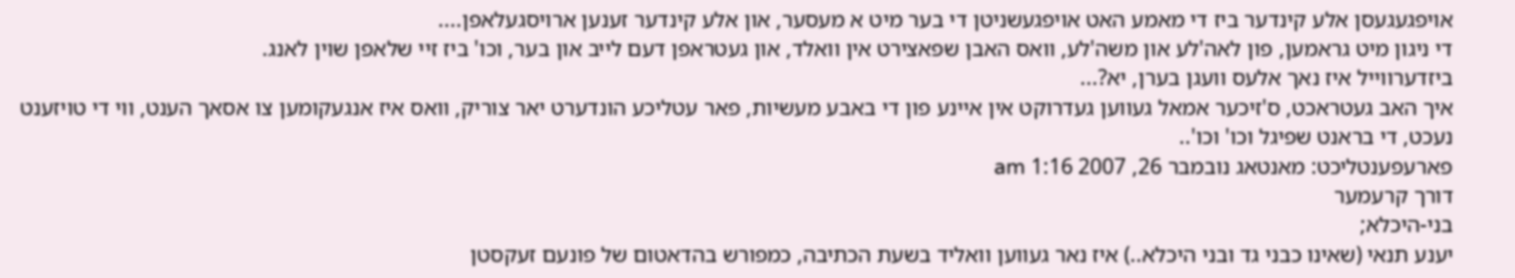אויפגעגעסן אלע קינדער ביז די מאמע האט אויפגעשניטן די בער מיט א מעסער, און אלע קינדער זענען ארויסגעלאפן....
די ניגון מיט גראמען, פון לאה'לע און משה'לע, וואס האבן שפאצירט אין וואלד, און געטראפן דעם לייב און בער, וכו' ביז זיי שלאפן שוין לאנג.
ביזדערווייל איז נאך אלעס וועגן בערן, יא?...
איך האב געטראכט, ס'זיכער אמאל געווען געדרוקט אין איינע פון די באבע מעשיות, פאר עטליכע הונדערט יאר צוריק, וואס איז אנגעקומען צו אסאך הענט, ווי די טויזענט נעכט, די בראנט שפיגל וכו' וכו'..
פארעפענטליכט: מאנטאג נובמבר 26, 2007 1:16 am
דורך קרעמער
בני-היכלא;
יענע תנאי (שאינו כבני גד ובני היכלא..) איז נאר געווען וואליד בשעת הכתיבה, כמפורש בהדאטום של פונעם זעקסטן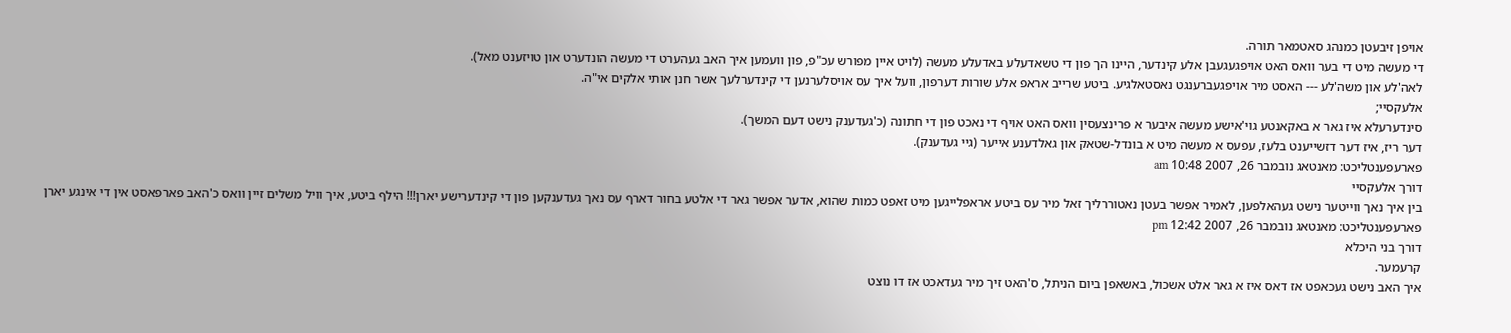אויפן זיבעטן כמנהג סאטמאר תורה.
די מעשה מיט די בער וואס האט אויפגעגעבן אלע קינדער, היינו הך פון די טשאדעלע באדעלע מעשה (לויט איין מפורש עכ"פ, פון וועמען איך האב געהערט די מעשה הונדערט און טויזענט מאל).
לאה'לע און משה'לע --- האסט מיר אויפגעברענגט נאסטאלגיע. ביטע שרייב אראפ אלע שורות דערפון, וועל איך עס אויסלערנען די קינדערלעך אשר חנן אותי אלקים אי"ה.
אלעקסיי;
סינדערעלא איז גאר א באקאנטע גוי'אישע מעשה איבער א פרינצעסין וואס האט אויף די נאכט פון די חתונה (כ'געדענק נישט דעם המשך).
דער ריז, איז דער דזשייענט בלעז, עפעס א מעשה מיט א בונדל-שטאק און גאלדענע אייער (גיי געדענק).
פארעפענטליכט: מאנטאג נובמבר 26, 2007 10:48 am
דורך אלעקסיי
בין איך נאך ווייטער נישט געהאלפען, לאמיר אפשר בעטן נאטוררליך זאל מיר עס ביטע אראפלייגען מיט זאפט כמות שהוא, אדער אפשר גאר די אלטע בחור דארף עס נאך געדענקען פון די קינדערישע יארן!!! הילף ביטע, איך וויל משלים זיין וואס כ'האב פארפאסט אין די אינגע יארן
פארעפענטליכט: מאנטאג נובמבר 26, 2007 12:42 pm
דורך בני היכלא
קרעמער.
איך האב נישט געכאפט אז דאס איז א גאר אלט אשכול, באשאפן ביום הניתל, ס'האט זיך מיר געדאכט אז דו נוצט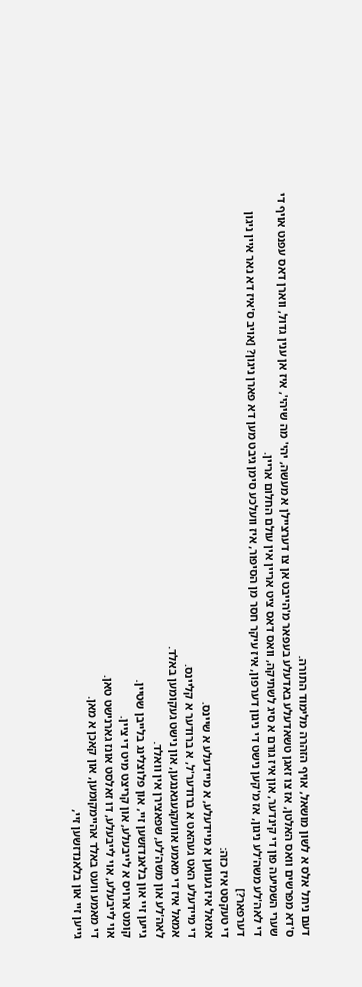דעם ניתל אלס א לשון מושאל, אויף הזהרה מלימוד התורה.
ס'דא מפרשים וואס האלטן, אז צו זאגן טשאדעלע באדעלע בעפאר מ'הייבט אן צו דערציילן א מעשה, יהי' מה שיהי', איז אן ענין גדול, ווארן דאס עפנט אויף די שערי השמיעה פון די קינדער, און איז גורם א סיג לשתיקה, וואס דאס ציט אריין אין עולם החלום אריין.
די לאה'לע משה'לע ניגון, אז מ'קען נישט די ניגון דערפון, איז עיקר חסר מן הסיפור, איז וועלכע סימן גיבט מען דא פארן ניגון? [אויב ס'איז דא נאר איין ניגון דערפאר?]
די טעקסט איז כזה:
אמאל איז געווען א מיידעלע, א מיידעלע א שיינס.
די מיידעלע האט געהאט א ברודער'ל, א ברודער א קליינס.
אמאל איז די מאמע אוועקגעגאנגען, און נישט געקומען באלד.
לאה'לע און משה'לע, שפאצירן אין וואלד.
גייען זיי און בלאנדזשען זיי, און פלוצלינג בלייבן שטיין.
קומט ארויס א לייבעלע, און קריצט מיט די ציין.
אוי לייבעלע, אוי לייבעלע, דו זאלסט אונז גארנישט טאן.
די מאמע וועט באלד אהיימקומען, און קאכן א מאן.
גייען זיי און בלאנדזשען זיי,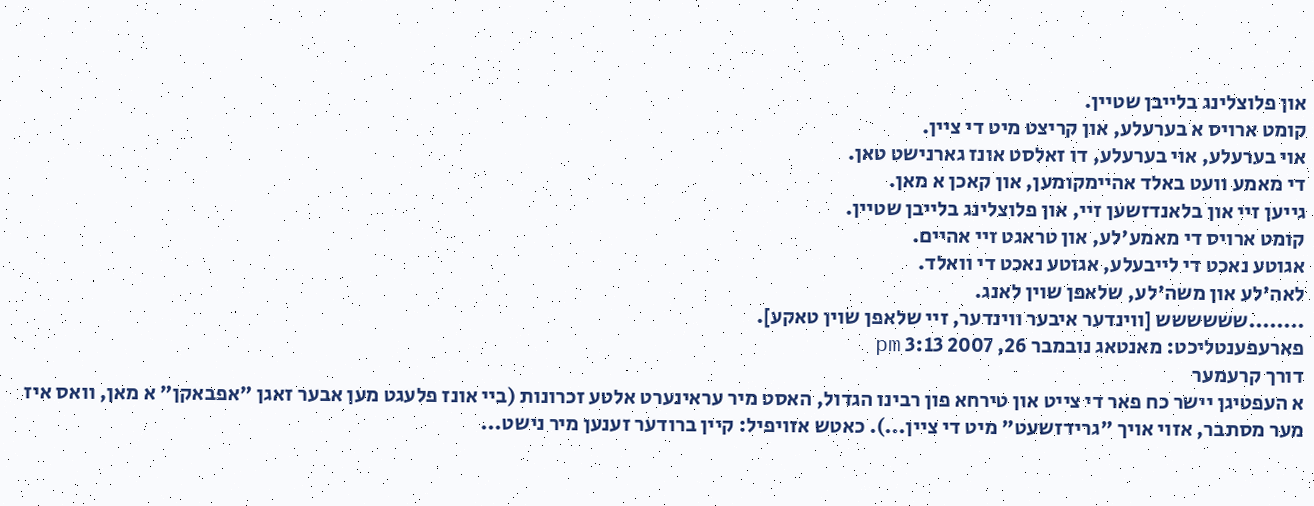און פלוצלינג בלייבן שטיין.
קומט ארויס א בערעלע, און קריצט מיט די ציין.
אוי בערעלע, אוי בערעלע, דו זאלסט אונז גארנישט טאן.
די מאמע וועט באלד אהיימקומען, און קאכן א מאן.
גייען זיי און בלאנדזשען זיי, און פלוצלינג בלייבן שטיין.
קומט ארויס די מאמע'לע, און טראגט זיי אהיים.
אגוטע נאכט די לייבעלע, אגוטע נאכט די וואלד.
לאה'לע און משה'לע, שלאפן שוין לאנג.
........שששששש [ווינדער איבער ווינדער, זיי שלאפן שוין טאקע].
פארעפענטליכט: מאנטאג נובמבר 26, 2007 3:13 pm
דורך קרעמער
א העפטיגן יישר כח פאר די צייט און טירחא פון רבינו הגדול, האסט מיר עראינערט אלטע זכרונות (ביי אונז פלעגט מען אבער זאגן "אפבאקן" א מאן, וואס איז מער מסתבר, אזוי אויך "גרידזשעט" מיט די ציין...). כאטש אזויפיל: קיין ברודער זענען מיר נישט...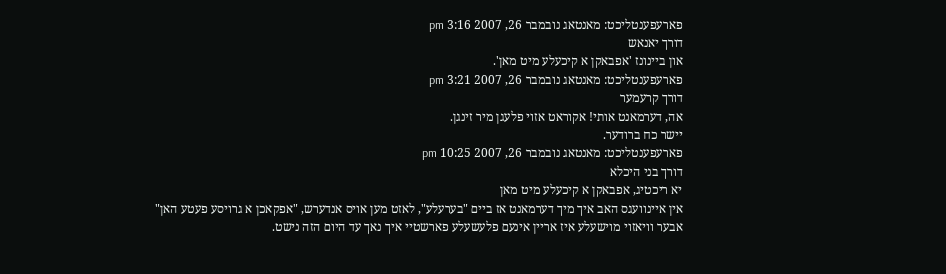פארעפענטליכט: מאנטאג נובמבר 26, 2007 3:16 pm
דורך יאנאש
און ביינונז 'אפבאקן א קיכעלע מיט מאן'.
פארעפענטליכט: מאנטאג נובמבר 26, 2007 3:21 pm
דורך קרעמער
אה, דערמאנט אותי! אקוראט אזוי פלעגן מיר זינגן.
יישר כח ברודער.
פארעפענטליכט: מאנטאג נובמבר 26, 2007 10:25 pm
דורך בני היכלא
יא ריכטיג, אפבאקן א קיכעלע מיט מאן
אין איינוועגס האב איך מיך דערמאנט אז ביים "בערעלע", לאזט מען אויס אנדערש, "אפקאכן א גרויסע פעטע האן"
אבער וויאזוי מוישעלע איז אריין אינעם פלעשעלע פארשטיי איך נאך עד היום הזה נישט.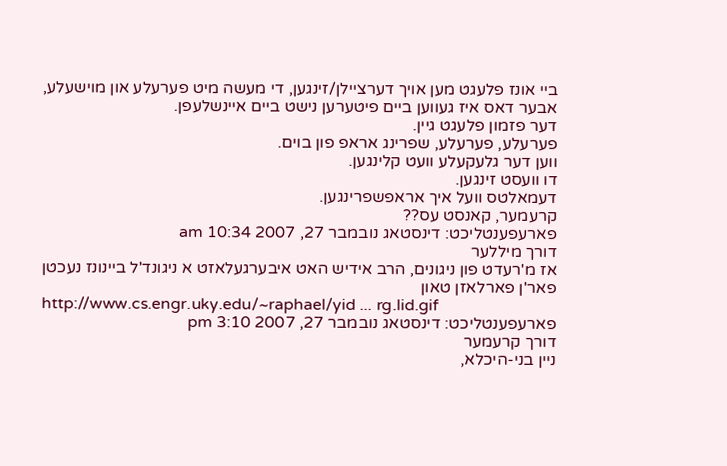ביי אונז פלעגט מען אויך דערציילן/זינגען, די מעשה מיט פערעלע און מוישעלע, אבער דאס איז געווען ביים פיטערען נישט ביים איינשלעפן.
דער פזמון פלעגט גיין.
פערעלע, פערעלע, שפרינג אראפ פון בוים.
ווען דער גלעקעלע וועט קלינגען.
דו וועסט זינגען.
דעמאלטס וועל איך אראפשפרינגען.
קרעמער, קאנסט עס??
פארעפענטליכט: דינסטאג נובמבר 27, 2007 10:34 am
דורך מיללער
אז מ'רעדט פון ניגונים, הרב אידיש האט איבערגעלאזט א ניגונד'ל ביינונז נעכטן פאר'ן פארלאזן טאון
http://www.cs.engr.uky.edu/~raphael/yid ... rg.lid.gif
פארעפענטליכט: דינסטאג נובמבר 27, 2007 3:10 pm
דורך קרעמער
ניין בני-היכלא,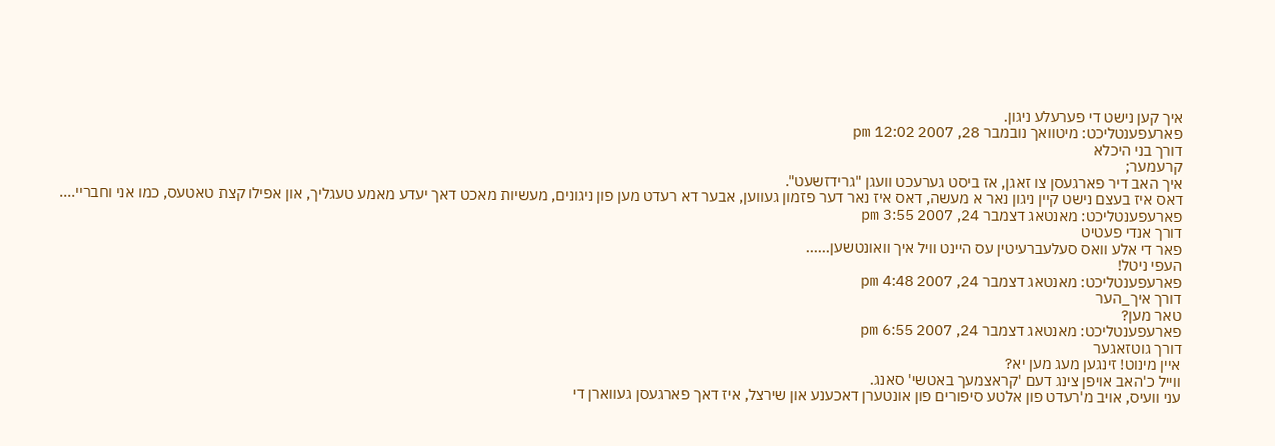איך קען נישט די פערעלע ניגון.
פארעפענטליכט: מיטוואך נובמבר 28, 2007 12:02 pm
דורך בני היכלא
קרעמער;
איך האב דיר פארגעסן צו זאגן, אז ביסט גערעכט וועגן "גרידזשעט".
דאס איז בעצם נישט קיין ניגון נאר א מעשה, דאס איז נאר דער פזמון געווען, אבער דא רעדט מען פון ניגונים, מעשיות מאכט דאך יעדע מאמע טעגליך, און אפילו קצת טאטעס, כמו אני וחבריי....
פארעפענטליכט: מאנטאג דצמבר 24, 2007 3:55 pm
דורך אנדי פעטיט
פאר די אלע וואס סעלעברעיטין עס היינט וויל איך וואונטשען......
העפי ניטל!
פארעפענטליכט: מאנטאג דצמבר 24, 2007 4:48 pm
דורך איך_הער
טאר מען?
פארעפענטליכט: מאנטאג דצמבר 24, 2007 6:55 pm
דורך גוטזאגער
איין מינוט! זינגען מעג מען יא?
ווייל כ'האב אויפן צינג דעם 'קראצמעך באטשי' סאנג.
עני וועיס, אויב מ'רעדט פון אלטע סיפורים פון אונטערן דאכענע און שירצל, איז דאך פארגעסן געווארן די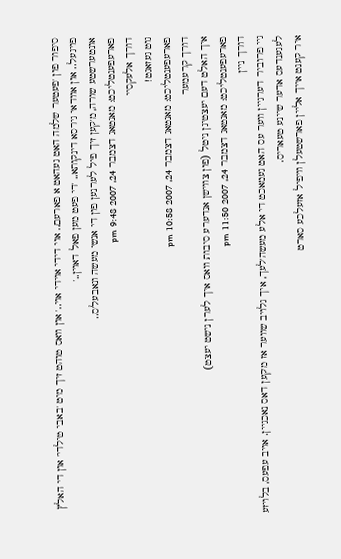סיפור פון 'פעטער שלמה האט געהאט א פארעם.. אוי דידי אוידי אוי..' און וואס טוהט זיך מיט 'באבי טילדי' און די האלץ פויגעל.. און אוודאי גירסא דינקותא.. 'די פעט מען פאל דאוין..'
אונטערשטע שורה, מ'קען זיך פיל לערנען פון די אנשי מעשה ונאבעל'ס..
פארעפענטליכט: מאנטאג דצמבר 24, 2007 9:48 pm
דורך אלעקסיי
גוט געזאגט!
פארעפענטליכט: מאנטאג דצמבר 24, 2007 10:58 pm
דורך קרעמער
איך האלט דעם יעצטיגן ניטל (פון צווישן אנדערע סיבות וואס איך לערן נישט יעצט)
פארעפענטליכט: מאנטאג דצמבר 24, 2007 11:50 pm
דורך ניין
גיי פרוביר דערגיין ווער עס האט געמאכט די אלע מעשה'לעך, איך גלויב שווער אז מ'קען דאס נאכגיין. אויב עפעס, בלויזע לעגענדעס אדער שיינע טעאריס.
איר קענט אייך אליין פארשטעלן וויפיל אזעלכע סארט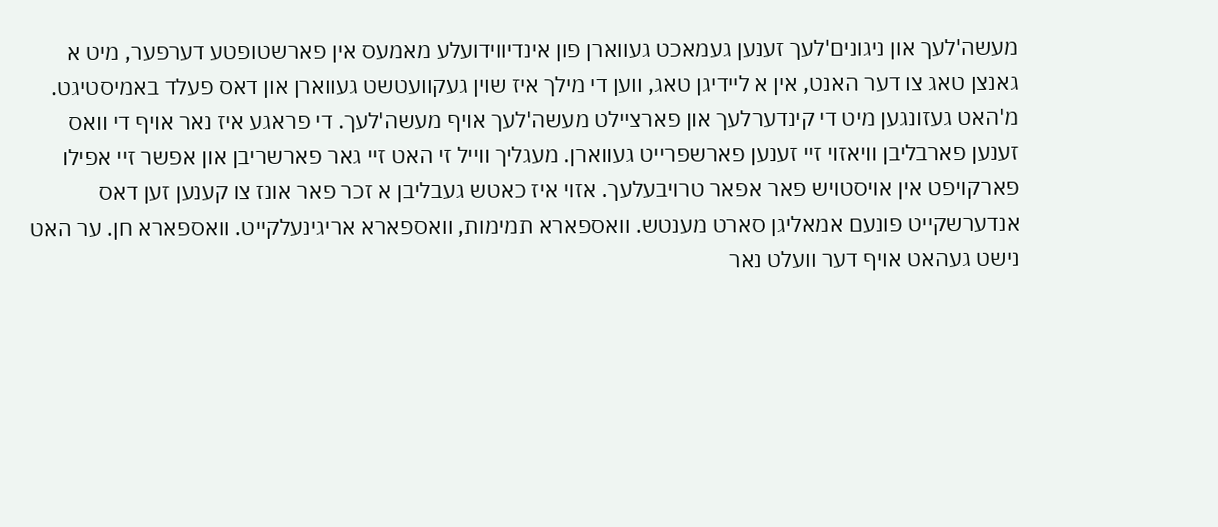מעשה'לעך און ניגונים'לעך זענען געמאכט געווארן פון אינדיווידועלע מאמעס אין פארשטופטע דערפער, מיט א גאנצן טאג צו דער האנט, אין א ליידיגן טאג, ווען די מילך איז שוין געקוועטשט געווארן און דאס פעלד באמיסטיגט. מ'האט געזונגען מיט די קינדערלעך און פארציילט מעשה'לעך אויף מעשה'לעך. די פראגע איז נאר אויף די וואס זענען פארבליבן וויאזוי זיי זענען פארשפרייט געווארן. מעגליך ווייל זי האט זיי גאר פארשריבן און אפשר זיי אפילו פארקויפט אין אויסטויש פאר אפאר טרויבעלעך. אזוי איז כאטש געבליבן א זכר פאר אונז צו קענען זען דאס אנדערשקייט פונעם אמאליגן סארט מענטש. וואספארא תמימות, וואספארא אריגינעלקייט. וואספארא חן. ער האט נישט געהאט אויף דער וועלט נאר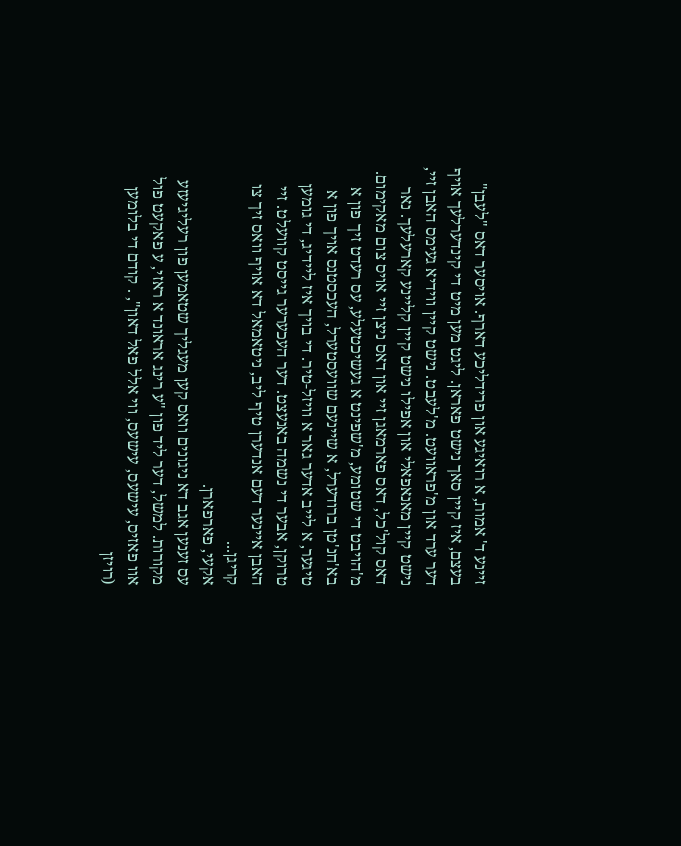זיינע ד' אמות, א רואיגע און פרידליכע דארף. אויסער דאס "לעבן" בעצם, איז קיין סאך נישט פאראן. ליגט מען מיט די קינדערלעך אויף דער ערד און מ'פראוועט. מ'לעבט. נישט קיין ווידיא געימס האבן זיי, נישט קיין מאנאפאלי און אפילו נישט קיין קליינע קארעלעך. נאר דאס קול'כל, דאס פארמאגן זיי און דאס ניצן זיי אויס צום מאקימום. מ'הויבט די שטומע, מ'שפינט א געשיכטעלע, עס רעדט זיך פון א בא'חנ'טן ברודערל, א שיינעם שוועסטערל, העכסטנס אויך פון א טיגער, א לייב אדער גאר א וויזל-טיר. די בויך איז ליידיג, די גומען טרוקן, אבער די נשמה באנעצט. דער העכערער גייסט קוועלט. זיי האבן איינער דעם אנדערן טיף ליב, ניטאמאל דא אויף וואס זיך צו קריגן...
אקעי, פארפארן.
עס זענען אגב דא ניגונים וואס קען מעגליך שטאמען פון רעליגיעזע מקורות. למשל, דער ליד פון "ע רינג אראונד א ראזי, ע פאקעט פול אוו פאזיס, עישעס, עישעס, ווי אלל פאל דאון", . קודם די בלומען (רויזן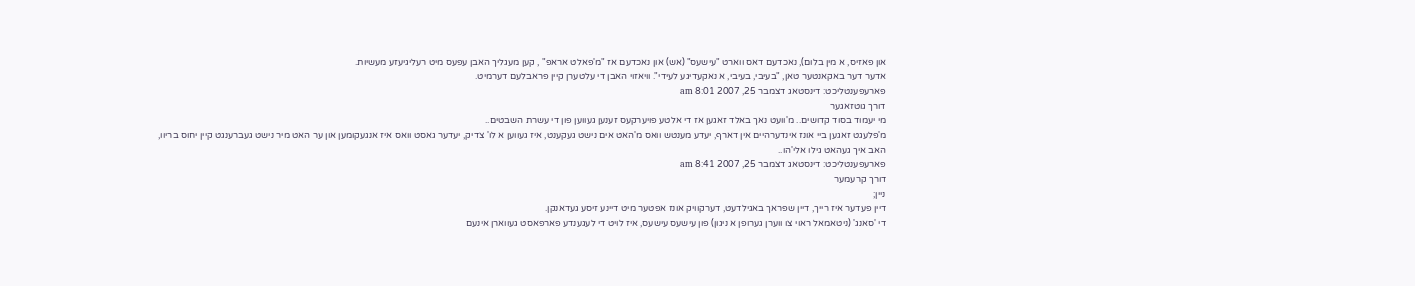און פאזיס, א מין בלום), נאכדעם דאס ווארט "עישעס" (אש) און נאכדעם אז "מ'פאלט אראפ" , קען מעגליך האבן עפעס מיט רעליגיעזע מעשיות.
אדער דער באקאנטער טאן, "בעיבי, בעיבי, א נאקעדיגע לעידי". וויאזוי האבן די עלטערן קיין פראבלעם דערמיט.
פארעפענטליכט: דינסטאג דצמבר 25, 2007 8:01 am
דורך גוטזאגער
מי יעמוד בסוד קדושים.. מ'וועט נאך באלד זאגען אז די אלטע פויערקעס זענען געווען פון די עשרת השבטים..
מ'פלעגט זאגען ביי אונז אינדערהיים אין דארף, יעדע מענטש וואס מ'האט אים נישט געקענט, איז געווען א לו' צדיק, יעדער גאסט וואס איז אנגעקומען און ער האט מיר נישט געברענגט קיין יחוס בריוו, האב איך געהאט גילו אלי'הו..
פארעפענטליכט: דינסטאג דצמבר 25, 2007 8:41 am
דורך קרעמער
ניין;
דיין פעדער איז רייך, דיין שפראך באגילדעט, דערקוויק אונז אפטער מיט דיינע זיסע געדאנקן.
די 'סאנג' (ניטאמאל ראוי צו ווערן גערופן א ניגון) פון עישעס עישעס, איז לויט די לעגענדע פארפאסט געווארן אינעם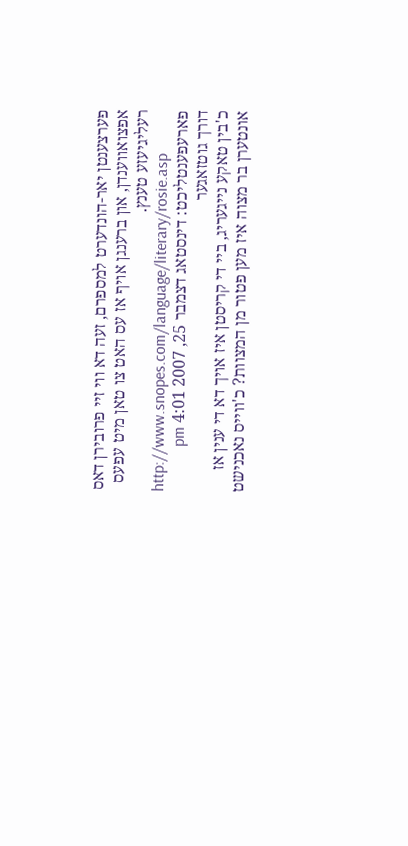פערצענטן יאר-הונדערט למספרם, זעה דא ווי זיי פרובירן דאס אפצואווענדן, און ברענגן אויף אז עס האט צו טאן מיט עפעס רעליגיעזע טענץ.
http://www.snopes.com/language/literary/rosie.asp
פארעפענטליכט: דינסטאג דצמבר 25, 2007 4:01 pm
דורך גוטזאגער
כ'בין טאקע נייגעריג, ביי די קריסטן איז אויך דא די ענין אז אונטערן בר מצוה איז מען פטור מן המצוות? כ'ווייס נאכנישט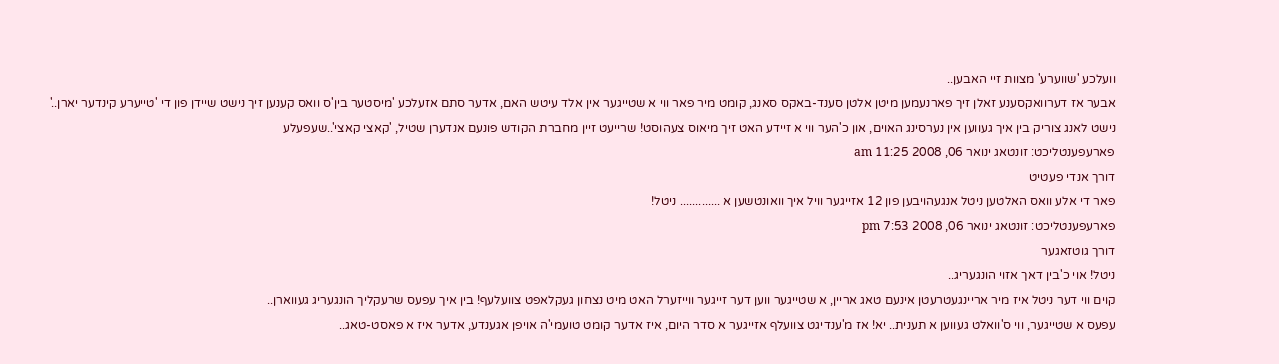וועלכע 'שווערע' מצוות זיי האבען..
אבער אז דערוואקסענע זאלן זיך פארנעמען מיטן אלטן סענד-באקס סאנג, קומט מיר פאר ווי א שטייגער אין אלד עיטש האם, אדער סתם אזעלכע 'מיסטער בין'ס וואס קענען זיך נישט שיידן פון די 'טייערע קינדער יארן..'
נישט לאנג צוריק בין איך געווען אין נערסינג האוים, און כ'הער ווי א זיידע האט זיך מיאוס צעהוסט! שרייעט זיין מחברת הקודש פונעם אנדערן שטיל, 'קאצי קאצי'..שעפעלע
פארעפענטליכט: זונטאג ינואר 06, 2008 11:25 am
דורך אנדי פעטיט
פאר די אלע וואס האלטען ניטל אנגעהויבען פון 12 אזייגער וויל איך וואונטשען א ............. ניטל!
פארעפענטליכט: זונטאג ינואר 06, 2008 7:53 pm
דורך גוטזאגער
ניטל! אוי כ'בין דאך אזוי הונגעריג..
קוים ווי דער ניטל איז מיר אריינגעטרעטן אינעם טאג אריין, א שטייגער ווען דער זייגער ווייזערל האט מיט נצחון געקלאפט צוועלעף! בין איך עפעס שרעקליך הונגעריג געווארן..
עפעס א שטייגער, ווי ס'וואלט געווען א תענית.. יא! אז מ'ענדיגט צוועלף אזייגער א סדר היום, איז אדער קומט טועמי'ה אויפן אגענדע, אדער איז א פאסט-טאג..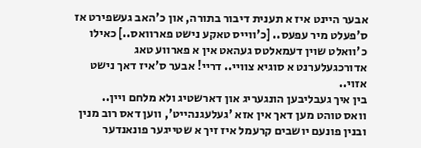אבער היינט איז א תענית דיבור בתורה, און כ'האב געשפירט אז ס'פעלט מיר עפעס.. [כ'ווייס טאקע נישט פארוואס..] כאילו כ'וואלט שוין דעמאלטס געהאט אין א פארווע טאג אדורכגעלערנט א סוגיא צוויי.. דריי! אבער ס'איז דאך נישט אזוי..
בין איך געבליבען הונגעריג און דארשטיג ולא מלחם ויין..
וואס טוהט מען דאך אין אזא 'געלעגנהייט', ווען דאס רוב מנין ובנין פונעם יושבים קרעמל איז זיך א שטייגער פונאנדער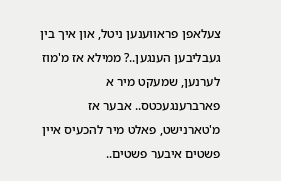צעלאפן פראווענען ניטל, און איך בין געבליבען הענגען..? ממילא אז מ'מוז לערנען, שמעקט מיר א פארברענגעכטס.. אבער אז מ'טארנישט, פאלט מיר להכעיס איין פשטים איבער פשטים..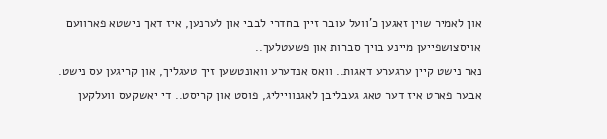און לאמיר שוין זאגען כ'וועל עובר זיין בחדרי לבבי און לערנען, איז דאך נישטא פארוועם אויסצושפייען מיינע בויך סברות און פשעטלעך..
נאר נישט קיין ערגערע דאגות.. וואס אנדערע וואונטשען זיך טעגליך, און קריגען עס נישט.
אבער פארט איז דער טאג געבליבן לאגנווייליג, פוסט און קריסט.. די יאשקעס וועלקען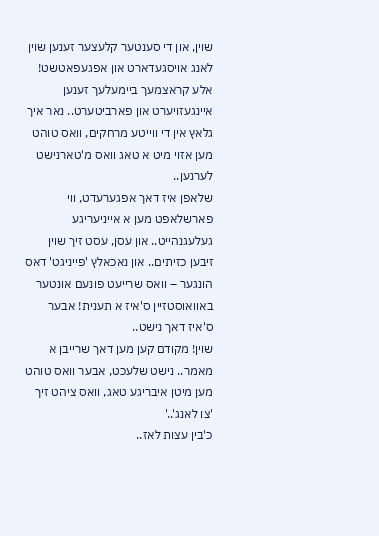שוין, און די סענטער קלעצער זענען שוין לאנג אויסגעדארט און אפגעפאטשט! אלע קראצמעך ביימעלעך זענען איינגעזויערט און פארביטערט.. נאר איך גלאץ אין די ווייטע מרחקים, וואס טוהט מען אזוי מיט א טאג וואס מ'טארנישט לערנען..
שלאפן איז דאך אפגערעדט, ווי פארשלאפט מען א אייניעריגע געלעגנהייט.. און עסן, עסט זיך שוין זיבען כזיתים.. און נאכאלץ 'פייניגט' דאס הונגער – וואס שרייעט פונעם אונטער באוואוסטזיין ס'איז א תענית! אבער ס'איז דאך נישט..
שוין! מקודם קען מען דאך שרייבן א מאמר.. נישט שלעכט, אבער וואס טוהט מען מיטן איבריגע טאג, וואס ציהט זיך 'צו לאנג'..'
כ'בין עצות לאז..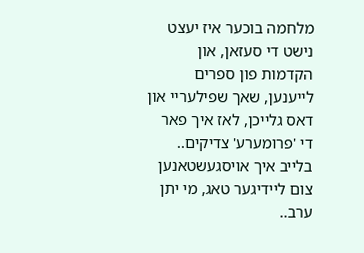מלחמה בוכער איז יעצט נישט די סעזאן, און הקדמות פון ספרים לייענען, שאך שפילעריי און דאס גלייכן, לאז איך פאר די 'פרומערע' צדיקים.. בלייב איך אויסגעשטאנען צום ליידיגער טאג, מי יתן ערב..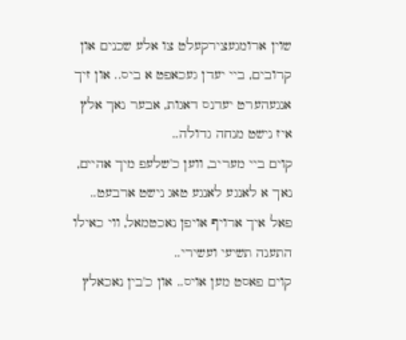שוין ארומגעצירקעלט צו אלע שכנים און קרובים, ביי יעדן געכאפט א ביס.. און זיך אנגעהערט יעדנס דאגות, אבער נאך אלץ איז נישט מנחה גדולה..
קוים ביי מעריב, ווען כ'שלעפ מיך אהיים, נאך א לאנגע לאנגע טאג נישט ארבעט.. פאל איך ארויף אויפן נאכטמאל, ווי כאילו התענה תשיעי ועשירי..
קוים פאסט מען אויס.. און כ'בין נאכאלץ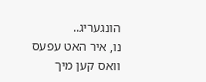הונגעריג..
נו, איר האט עפעס וואס קען מיך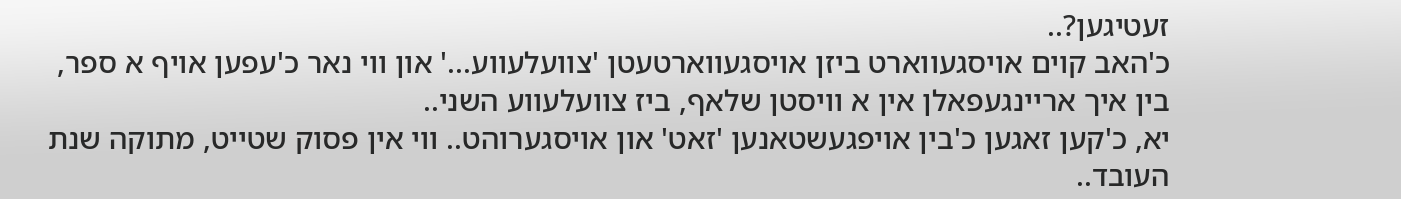זעטיגען?..
כ'האב קוים אויסגעווארט ביזן אויסגעווארטעטן 'צוועלעווע...' און ווי נאר כ'עפען אויף א ספר, בין איך אריינגעפאלן אין א וויסטן שלאף, ביז צוועלעווע השני..
יא, כ'קען זאגען כ'בין אויפגעשטאנען 'זאט' און אויסגערוהט.. ווי אין פסוק שטייט, מתוקה שנת העובד..